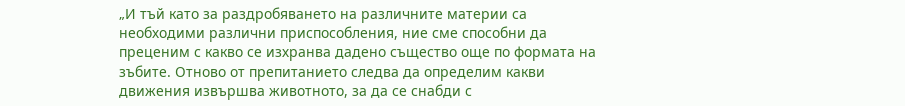„И тъй като за раздробяването на различните материи са необходими различни приспособления, ние сме способни да преценим с какво се изхранва дадено същество още по формата на зъбите. Отново от препитанието следва да определим какви движения извършва животното, за да се снабди с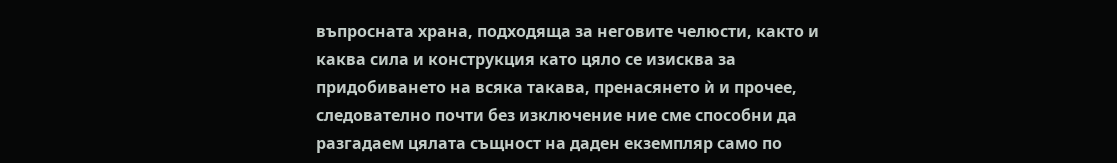въпросната храна, подходяща за неговите челюсти, както и каква сила и конструкция като цяло се изисква за придобиването на всяка такава, пренасянето ѝ и прочее, следователно почти без изключение ние сме способни да разгадаем цялата същност на даден екземпляр само по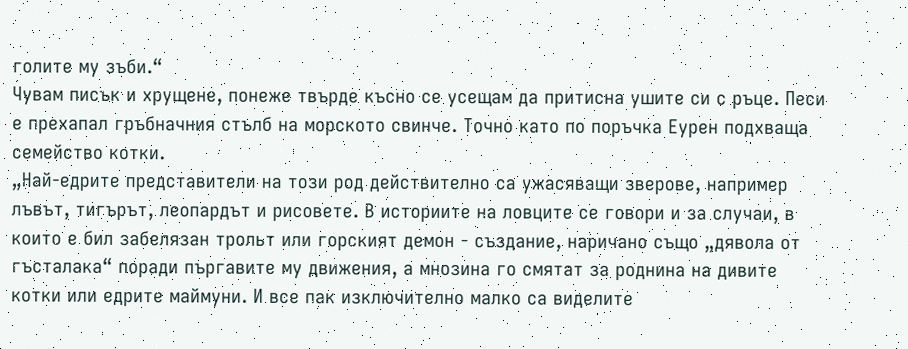голите му зъби.“
Чувам писък и хрущене, понеже твърде късно се усещам да притисна ушите си с ръце. Песи е прехапал гръбначния стълб на морското свинче. Точно като по поръчка Еурен подхваща семейство котки.
„Най-едрите представители на този род действително са ужасяващи зверове, например лъвът, тигърът, леопардът и рисовете. В историите на ловците се говори и за случаи, в които е бил забелязан трольт или горският демон - създание, наричано също „дявола от гъсталака“ поради пъргавите му движения, а мнозина го смятат за роднина на дивите котки или едрите маймуни. И все пак изключително малко са виделите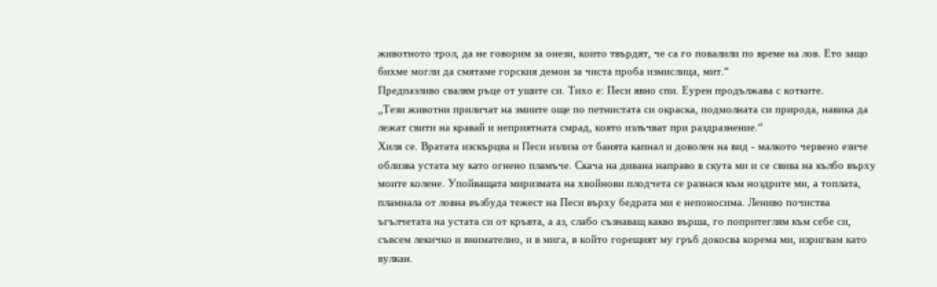животното трол, да не говорим за онези, които твърдят, че са го повалили по време на лов. Ето защо бихме могли да смятаме горския демон за чиста проба измислица, мит.“
Предпазливо свалям ръце от ушите си. Тихо е: Песи явно спи. Еурен продължава с котките.
„Тези животни приличат на змиите още по петнистата си окраска, подмолната си природа, навика да лежат свити на кравай и неприятната смрад, която излъчват при раздразнение.“
Хиля се. Вратата изскърцва и Песи излиза от банята капнал и доволен на вид - малкото червено езиче облизва устата му като огнено пламъче. Скача на дивана направо в скута ми и се свива на кълбо върху моите колене. Упойващата миризмата на хвойнови плодчета се разнася към ноздрите ми, а топлата, пламнала от ловна възбуда тежест на Песи върху бедрата ми е непоносима. Лениво почиства ъгълчетата на устата си от кръвта, а аз, слабо съзнаващ какво върша, го попритеглям към себе си, съвсем лекичко и внимателно, и в мига, в който горещият му гръб докосва корема ми, изригвам като вулкан.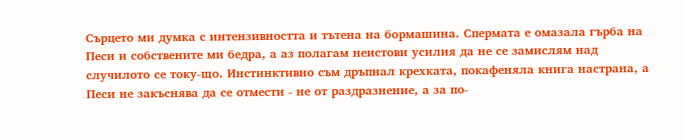Сърцето ми думка с интензивността и тътена на бормашина. Спермата е омазала гърба на Песи и собствените ми бедра, а аз полагам неистови усилия да не се замислям над случилото се току-що. Инстинктивно съм дръпнал крехката, покафеняла книга настрана, а Песи не закъснява да се отмести - не от раздразнение, а за по-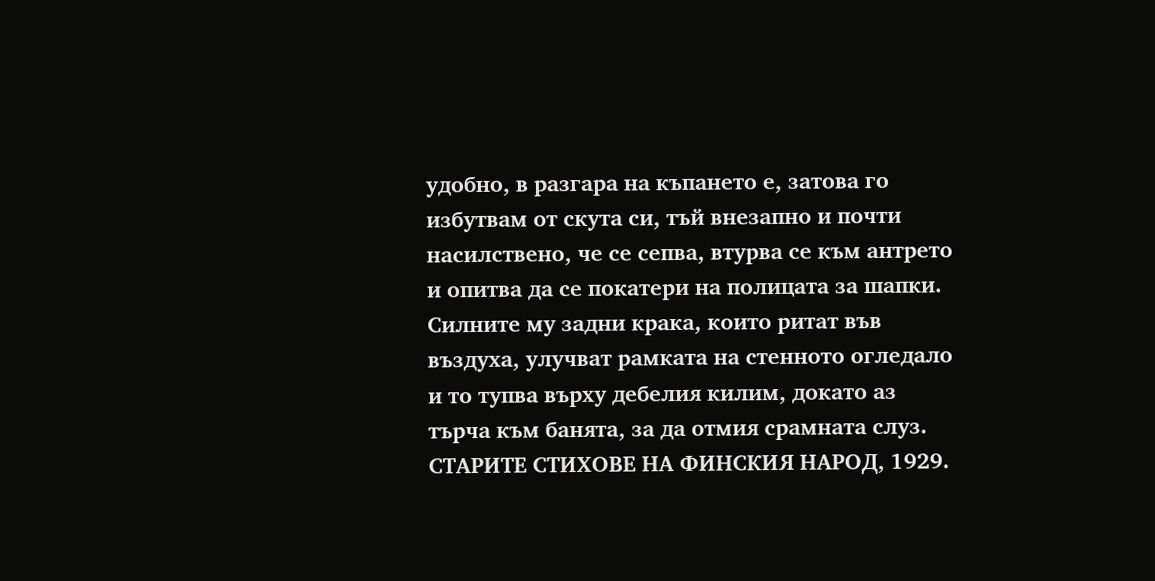удобно, в разгара на къпането е, затова го избутвам от скута си, тъй внезапно и почти насилствено, че се сепва, втурва се към антрето и опитва да се покатери на полицата за шапки. Силните му задни крака, които ритат във въздуха, улучват рамката на стенното огледало и то тупва върху дебелия килим, докато аз търча към банята, за да отмия срамната слуз.
СТАРИТЕ СТИХОВЕ НА ФИНСКИЯ НАРОД, 1929.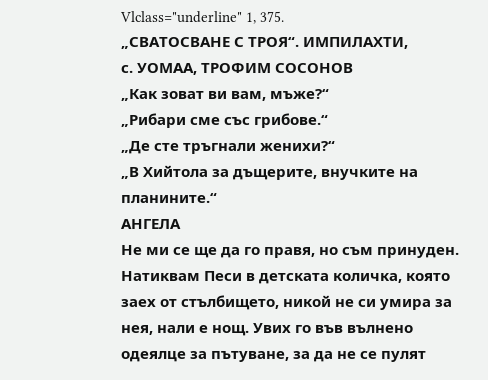Vlclass="underline" 1, 375.
„СВАТОСВАНЕ С ТРОЯ“. ИМПИЛАХТИ,
с. УОМАА, ТРОФИМ СОСОНОВ
„Как зоват ви вам, мъже?“
„Рибари сме със грибове.“
„Де сте тръгнали женихи?“
„В Хийтола за дъщерите, внучките на планините.“
АНГЕЛА
Не ми се ще да го правя, но съм принуден.
Натиквам Песи в детската количка, която заех от стълбището, никой не си умира за нея, нали е нощ. Увих го във вълнено одеялце за пътуване, за да не се пулят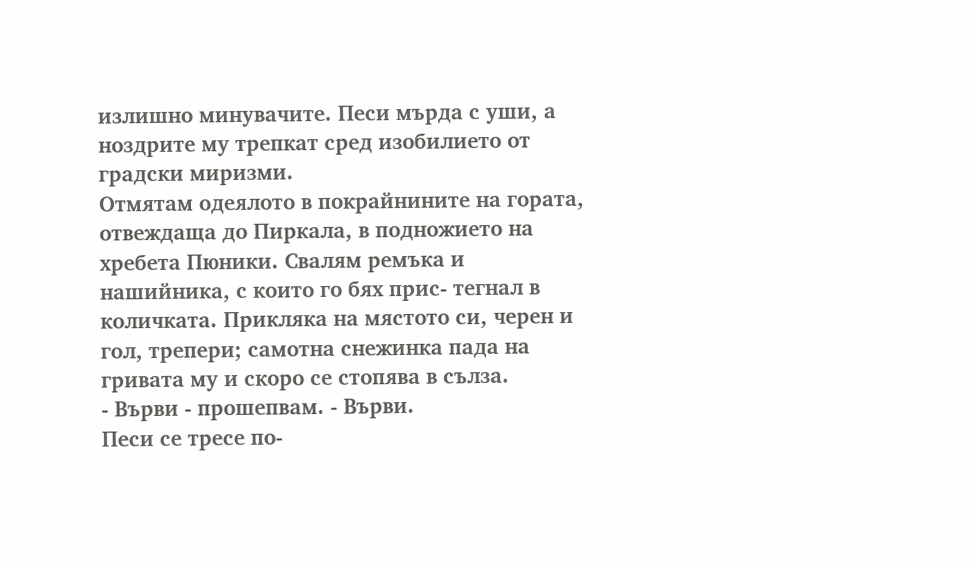излишно минувачите. Песи мърда с уши, а ноздрите му трепкат сред изобилието от градски миризми.
Отмятам одеялото в покрайнините на гората, отвеждаща до Пиркала, в подножието на хребета Пюники. Свалям ремъка и нашийника, с които го бях прис- тегнал в количката. Прикляка на мястото си, черен и гол, трепери; самотна снежинка пада на гривата му и скоро се стопява в сълза.
- Върви - прошепвам. - Върви.
Песи се тресе по-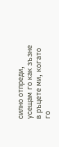силно отпреди, усещам го как зъзне в ръцете ми, когато го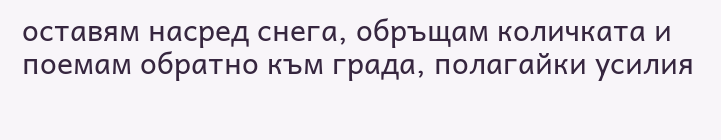оставям насред снега, обръщам количката и поемам обратно към града, полагайки усилия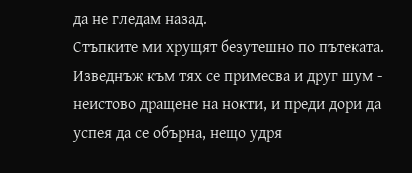да не гледам назад.
Стъпките ми хрущят безутешно по пътеката. Изведнъж към тях се примесва и друг шум - неистово дращене на нокти, и преди дори да успея да се обърна, нещо удря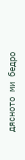дясното ми бедро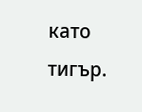като тигър.